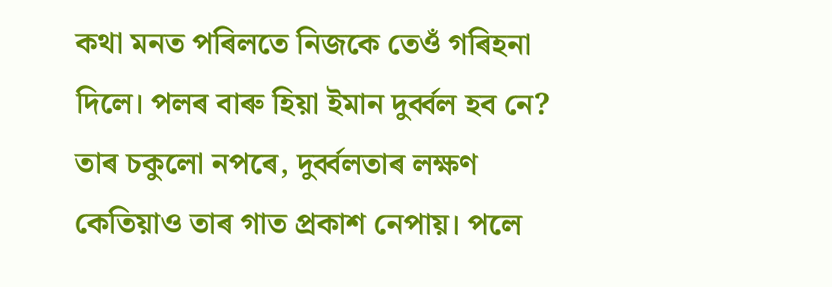কথা মনত পৰিলতে নিজকে তেওঁ গৰিহনা দিলে। পলৰ বাৰু হিয়া ইমান দুৰ্ব্বল হব নে? তাৰ চকুলো নপৰে, দুৰ্ব্বলতাৰ লক্ষণ কেতিয়াও তাৰ গাত প্ৰকাশ নেপায়। পলে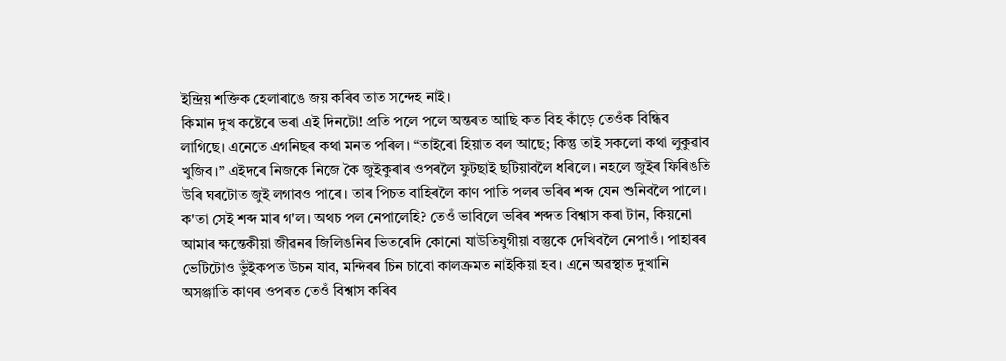ইন্দ্ৰিয় শক্তিক হেলাৰাঙে জয় কৰিব তাত সন্দেহ নাই।
কিমান দুখ কষ্টেৰে ভৰা এই দিনটো! প্ৰতি পলে পলে অন্তৰত আছি কত বিহ কাঁড়ে তেওঁক বিন্ধিব লাগিছে। এনেতে এগনিছৰ কথা মনত পৰিল। “তাইৰো হিয়াত বল আছে; কিন্তু তাই সকলো কথা লুকুৱাব খুজিব।” এইদৰে নিজকে নিজে কৈ জুইকুৰাৰ ওপৰলৈ ফুটছাই ছটিয়াবলৈ ধৰিলে। নহলে জুইৰ ফিৰিঙতি উৰি ঘৰটোত জুই লগাবও পাৰে। তাৰ পিচত বাহিৰলৈ কাণ পাতি পলৰ ভৰিৰ শব্দ যেন শুনিবলৈ পালে।
ক'তা সেই শব্দ মাৰ গ'ল। অথচ পল নেপালেহি? তেওঁ ভাবিলে ভৰিৰ শব্দত বিশ্বাস কৰা টান, কিয়নো আমাৰ ক্ষন্তেকীয়া জীৱনৰ জিলিঙনিৰ ভিতৰেদি কোনো যাউতিযুগীয়া বস্তুকে দেখিবলৈ নেপাওঁ। পাহাৰৰ ভেটিটোও ভুঁইকপত উচন যাব, মন্দিৰৰ চিন চাবো কালক্ৰমত নাইকিয়া হব। এনে অৱস্থাত দুখানি অসঞ্জাতি কাণৰ ওপৰত তেওঁ বিশ্বাস কৰিব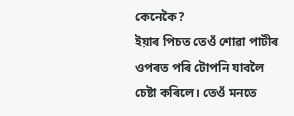কেনেকৈ?
ইয়াৰ পিচত তেওঁ শোৱা পাটীৰ ওপৰত পৰি টোপনি যাবলৈ চেষ্টা কৰিলে। তেওঁ মনতে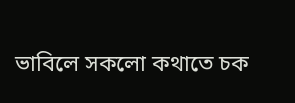ভাবিলে সকলো কথাতে চক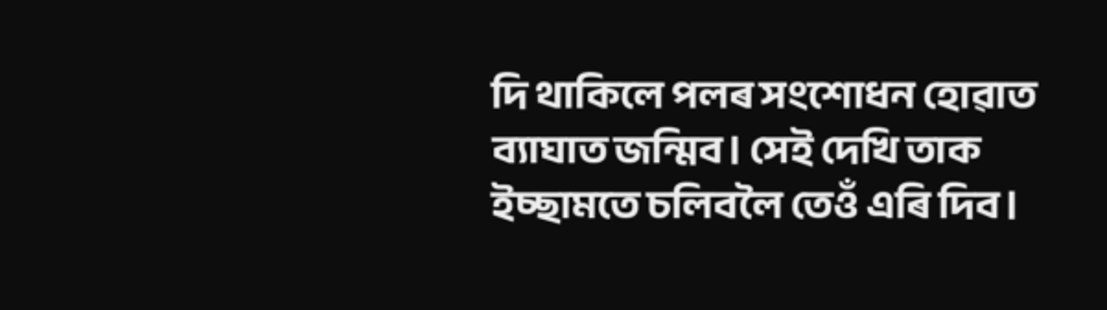দি থাকিলে পলৰ সংশোধন হোৱাত ব্যাঘাত জন্মিব। সেই দেখি তাক ইচ্ছামতে চলিবলৈ তেওঁ এৰি দিব।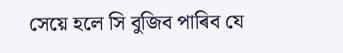সেয়ে হলে সি বুজিব পাৰিব যে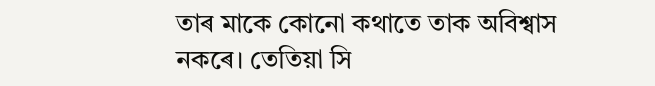তাৰ মাকে কোনো কথাতে তাক অবিশ্বাস নকৰে। তেতিয়া সি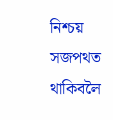নিশ্চয় সজপথত থাকিবলৈ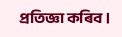প্ৰতিজ্ঞা কৰিব।